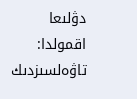دۋلىعا اقمولدا: تاۋەلسىزدىك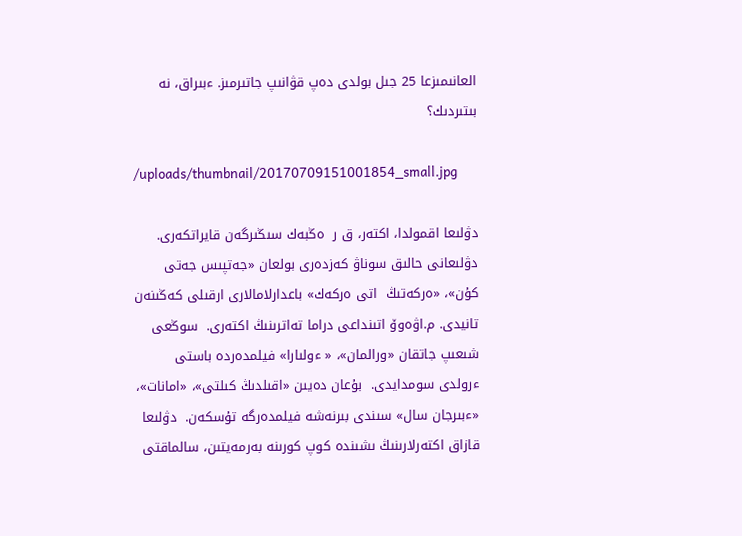العانىمىزعا 25 جىل بولدى دەپ قۋانىپ جاتىرمىز. ءبىراق، نە بىتىردىك؟

/uploads/thumbnail/20170709151001854_small.jpg

دۋلىعا اقمولدا، اكتەر، ق ر  ەڭبەك سىڭىرگەن قايراتكەرى.  دۋلىعانى حالىق سوناۋ كەزدەرى بولعان «جەتپىس جەتى كۇن»، «ەركەتىڭ  اتى ەركەك» باعدارلامالارى ارقىلى كەڭىنەن تانيدى. م.اۋەوۆ اتىنداعى دراما تەاترىنىڭ اكتەرى.  سوڭعى شىعىپ جاتقان «ورالمان»، « ءولىارا» فيلمدەردە باستى ءرولدى سومدايدى.  بۇعان دەيىن «اقىلدىڭ كىلتى»، «امانات»، «ءبىرجان سال» سىندى بىرنەشە فيلمدەرگە تۇسكەن.  دۋلىعا قازاق اكتەرلارىنىڭ ىشىندە كوپ كورىنە بەرمەيتىن، سالماقتى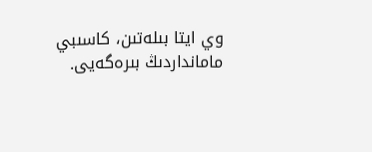وي ايتا بىلەتىن، كاسىبي مامانداردىڭ بىرەگەيى.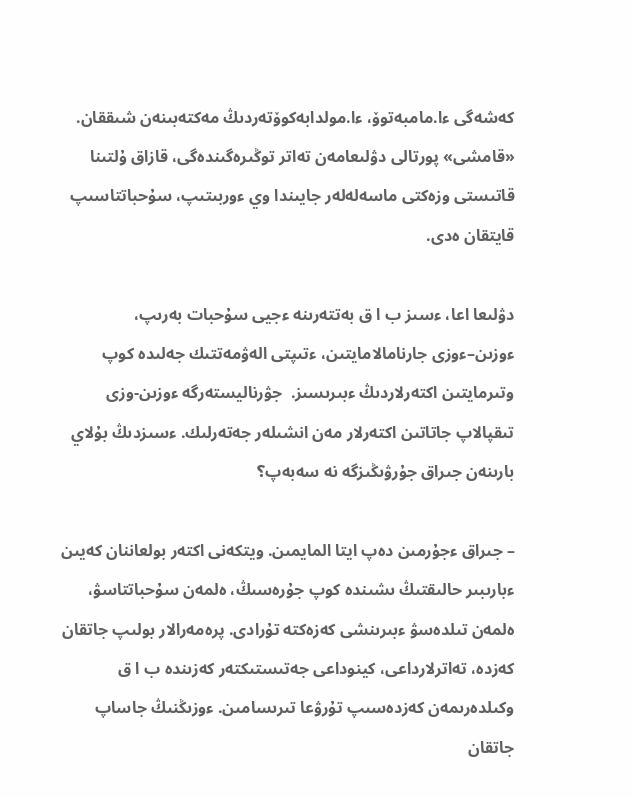كەشەگى ءا.مامبەتوۆ، ءا.مولدابەكوۆتەردىڭ مەكتەبىنەن شىققان. «قامشى» پورتالى دۋلىعامەن تەاتر توڭىرەگىندەگى، قازاق ۇلتىنا قاتىستى وزەكتى ماسەلەلەر جايىندا وي ءوربىتىپ، سۇحباتتاسىپ قايتقان ەدى.

دۋلىعا اعا، ءسىز ب ا ق بەتتەرىنە ءجيى سۇحبات بەرىپ، ءوزىن–ءوزى جارنامالامايتىن، ءتىپتى الەۋمەتتىك جەلىدە كوپ وتىرمايتىن اكتەرلاردىڭ ءبىرىسىز.  جۋرناليستەرگە ءوزىن-وزى تىقپالاپ جاتاتىن اكتەرلار مەن انشىلەر جەتەرلىك. ءسىزدىڭ بۇلاي  بارىنەن جىراق جۇرۋىڭىزگە نە سەبەپ؟

– جىراق ءجۇرمىن دەپ ايتا المايمىن. ويتكەنى اكتەر بولعاننان كەيىن ءبارىبىر حالىقتىڭ ىشىندە كوپ جۇرەسىڭ، ەلمەن سۇحباتتاسۋ، ەلمەن تىلدەسۋ ءبىرىنشى كەزەكتە تۇرادى. پرەمەرالار بولىپ جاتقان كەزدە، تەاترلارداعى، كينوداعى جەتىستىكتەر كەزىندە ب ا ق وكىلدەرىمەن كەزدەسىپ تۇرۋعا تىرىسامىن. ءوزىڭنىڭ جاساپ جاتقان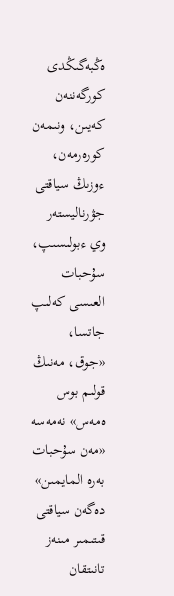ەڭبەگىڭدى كورگەننەن كەيىن، ونىمەن كورەرمەن، ءوزىڭ سياقتى جۋرناليستەر وي ءبولىسىپ، سۇحبات العىسى كەلىپ جاتسا،  «جوق، مەنىڭ قولىم بوس ەمەس» نەمەسە «مەن سۇحبات بەرە المايمىن» دەگەن سياقتى قىتىمىر مىنەز تانىتقان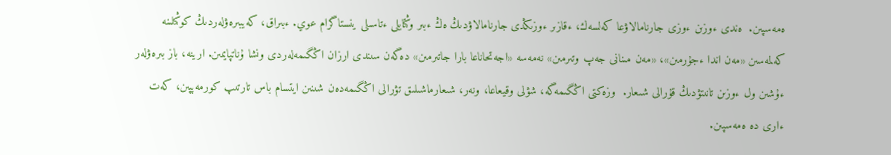ەمەسپىن.  ەندى ءوزىن ءوزى جارنامالاۋعا كەلسەك، ءقازىر ءوزىڭدى جارنامالاۋدىڭ ەڭ ءبىر وڭتايلى ءتاسىلى ينستاگرام عوي. ءبىراق، كەيبىرەۋلەردىڭ كوڭىلىنە كەلمەسىن «مەن اندا ءجۇرمىن»، «مەن مىنانى جەپ وتىرمىن» نەمەسە «اجەتحاناعا بارا جاتىرمىن» دەگەن سىندى ارزان اڭگىمەلەردى ونشا ۇناتپايمىن. ارينە، باز بىرەۋلەر ءۇشىن ول ءوزىن تانىتۋدىڭ قۇرالى شىعار.  وزەكتى اڭگىمەگە، شۋلى وقيعاعا، ونەر، شىعارماشىلىق تۋرالى اڭگىمەدەن شىنىن ايتسام باس تارتىپ كورمەپپىن، كەت ءارى دە ەمەسپىن.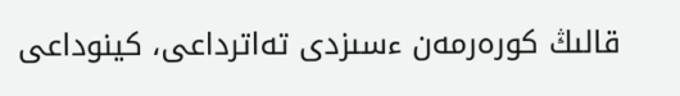قالىڭ كورەرمەن ءسىزدى تەاترداعى، كينوداعى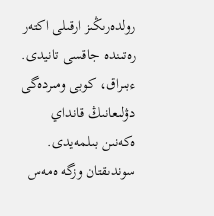رولدەرىڭىز ارقىلى اكتەر رەتىندە جاقسى تانيدى. ءبىراق، كوبى ومىردەگى دۋلىعانىڭ قانداي ەكەنىن بىلمەيدى. سوندىقتان وزگە ەمەس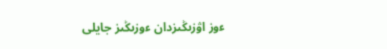ءوز اۋزىڭىزدان ءوزىڭىز جايلى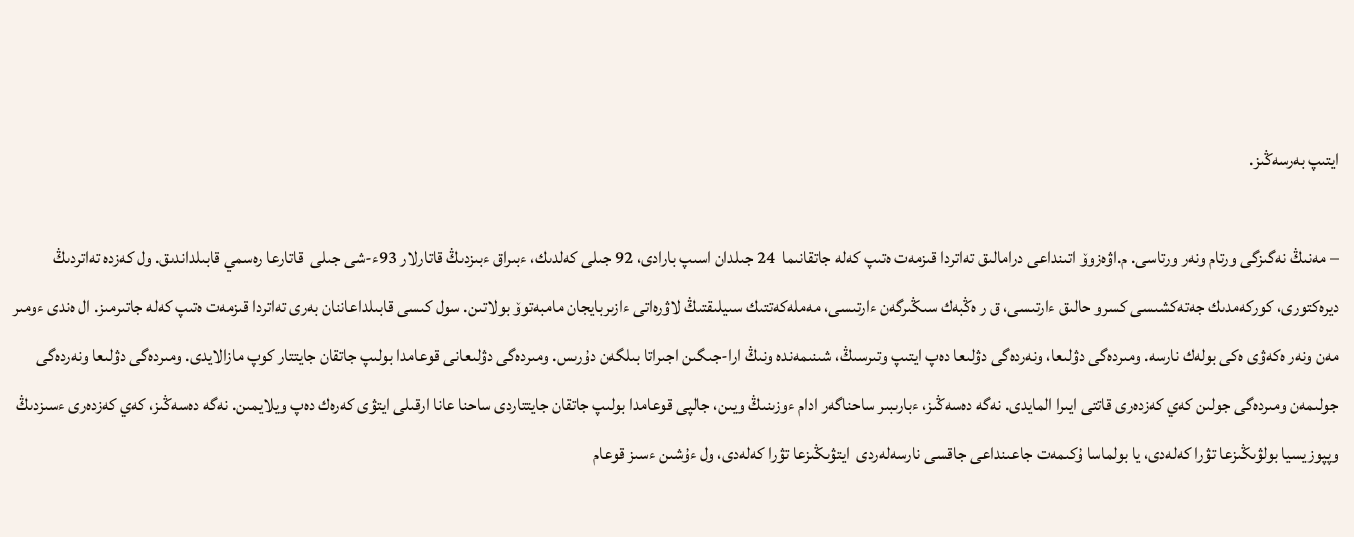ايتىپ بەرسەڭىز.

– مەنىڭ نەگىزگى ورتام ونەر ورتاسى. م.اۋەزوۆ اتىنداعى درامالىق تەاتردا قىزمەت ەتىپ كەلە جاتقانىما  24 جىلدان اسىپ بارادى، 92 جىلى كەلدىك، ءبىراق ءبىزدىڭ قاتارلار 93ء-شى جىلى  قاتارعا رەسمي قابىلداندىق. ول كەزدە تەاتردىڭ ديرەكتورى، كوركەمدىك جەتەكشىسى كسرو حالىق ءارتىسى، ق ر ەڭبەك سىڭىرگەن ءارتىسى، مەملەكەتتىك سىيلىقتىڭ لاۋرەاتى ءازىربايجان مامبەتوۆ بولاتىن. سول كىسى قابىلداعاننان بەرى تەاتردا قىزمەت ەتىپ كەلە جاتىرمىز. ال ەندى ءومىر مەن ونەر ەكەۋى ەكى بولەك نارسە. ومىردەگى دۋلىعا، ونەردەگى دۋلىعا دەپ ايتىپ وتىرسىڭ، شىنىمەندە ونىڭ ارا-جىگىن اجىراتا بىلگەن دۇرىس. ومىردەگى دۋلىعانى قوعامدا بولىپ جاتقان جايتتار كوپ مازالايدى. ومىردەگى دۋلىعا ونەردەگى جولىمەن ومىردەگى جولىن كەي كەزدەرى قاتتى ايىرا المايدى. نەگە دەسەڭىز، ءبارىبىر ساحناگەر ادام ءوزىنىڭ ويىن، جالپى قوعامدا بولىپ جاتقان جايتتاردى ساحنا عانا ارقىلى ايتۋى كەرەك دەپ ويلايمىن. نەگە دەسەڭىز، كەي كەزدەرى ءسىزدىڭ وپپوزيسيا بولۋىڭىزعا تۋرا كەلەدى، يا بولماسا ۇكىمەت جاعىنداعى جاقسى نارسەلەردى  ايتۋىڭىزعا تۋرا كەلەدى، ول ءۇشىن ءسىز قوعام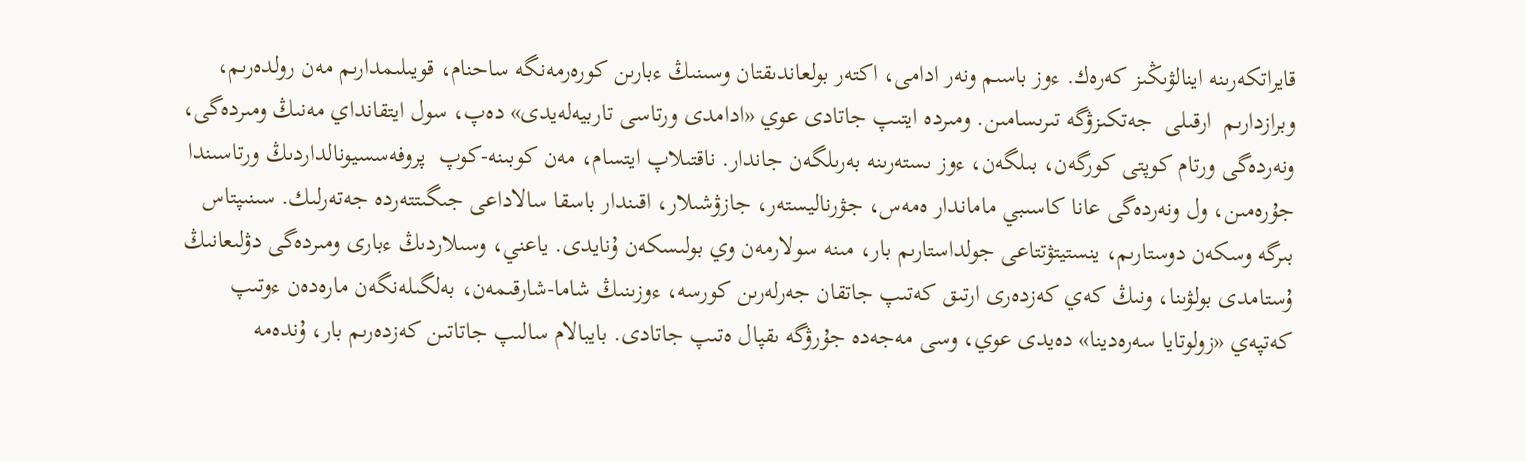قايراتكەرىنە اينالۋىڭىز كەرەك. ءوز باسىم ونەر ادامى، اكتەر بولعاندىقتان وسىنىڭ ءبارىن كورەرمەنگە ساحنام، قويىلىمدارىم مەن رولدەرىم، وبرازدارىم  ارقىلى  جەتكىزۋگە تىرىسامىن. ومىردە ايتىپ جاتادى عوي «ادامدى ورتاسى تاربيەلەيدى» دەپ، سول ايتقانداي مەنىڭ ومىردەگى، ونەردەگى ورتام كوپتى كورگەن، بىلگەن، ءوز ىستەرىنە بەرىلگەن جاندار. ناقتىلاپ ايتسام، مەن كوبىنە-كوپ  پروفەسسيونالداردىڭ ورتاسىندا جۇرەمىن، ول ونەردەگى عانا كاسىبي ماماندار ەمەس، جۋرناليستەر، جازۋشىلار، اقىندار باسقا سالاداعى جىگىتتەردە جەتەرلىك. سىنىپتاس بىرگە وسكەن دوستارىم، ينستيتۋتتاعى جولداستارىم بار، مىنە سولارمەن وي بولىسكەن ۇنايدى. ياعني، وسىلاردىڭ ءبارى ومىردەگى دۋلىعانىڭ ۇستامدى بولۋىنا، ونىڭ كەي كەزدەرى ارتىق كەتىپ جاتقان جەرلەرىن كورسە، ءوزىنىڭ شاما-شارقىمەن، بەلگىلەنگەن مارەدەن ءوتىپ كەتپەي «زولوتايا سەرەدينا» دەيدى عوي، وسى مەجەدە جۇرۋگە ىقپال ەتىپ جاتادى. بايبالام سالىپ جاتاتىن كەزدەرىم بار، ۇندەمە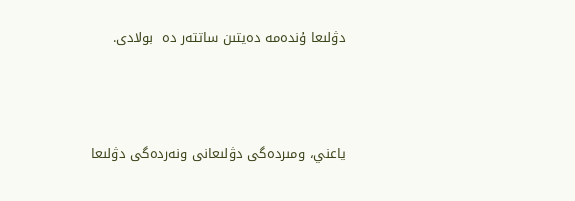دۋلىعا ۇندەمە دەيتىن ساتتەر دە  بولادى.



ياعني، ومىردەگى دۋلىعانى ونەردەگى دۋلىعا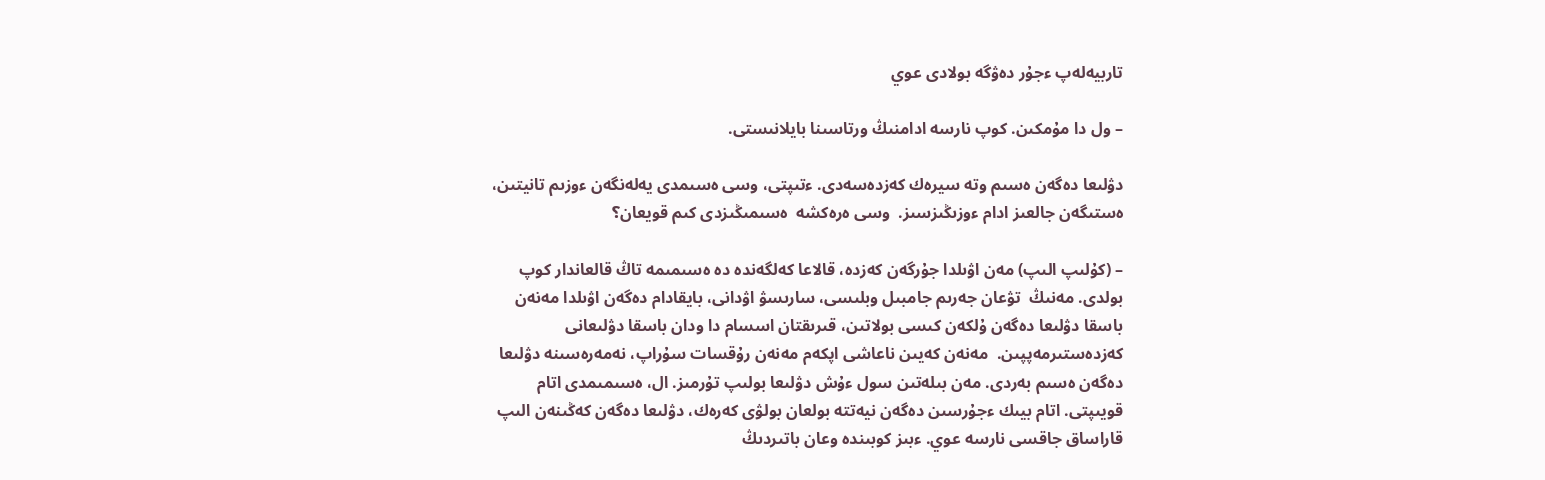تاربيەلەپ ءجۇر دەۋگە بولادى عوي

– ول دا مۇمكىن. كوپ نارسە ادامنىڭ ورتاسىنا بايلانىستى.

دۋلىعا دەگەن ەسىم وتە سيرەك كەزدەسەدى. ءتىپتى، وسى ەسىمدى يەلەنگەن ءوزىم تانيتىن، ەستىگەن جالعىز ادام ءوزىڭىزسىز.  وسى ەرەكشە  ەسىمىڭىزدى كىم قويعان؟

– (كۇلىپ الىپ) مەن اۋىلدا جۇرگەن كەزدە، قالاعا كەلگەندە دە ەسىمىمە تاڭ قالعاندار كوپ بولدى. مەنىڭ  تۋعان جەرىم جامبىل وبلىسى، سارىسۋ اۋدانى، بايقادام دەگەن اۋىلدا مەنەن باسقا دۋلىعا دەگەن ۇلكەن كىسى بولاتىن، قىرىقتان اسسام دا ودان باسقا دۋلىعانى كەزدەستىرمەپپىن.  مەنەن كەيىن ناعاشى اپكەم مەنەن رۇقسات سۇراپ، نەمەرەسىنە دۋلىعا دەگەن ەسىم بەردى. مەن بىلەتىن سول ءۇش دۋلىعا بولىپ تۇرمىز. ال، ەسىمىمدى اتام قويىپتى. اتام بيىك ءجۇرسىن دەگەن نيەتتە بولعان بولۋى كەرەك، دۋلىعا دەگەن كەڭىنەن الىپ قاراساق جاقسى نارسە عوي. ءبىز كوبىندە وعان باتىردىڭ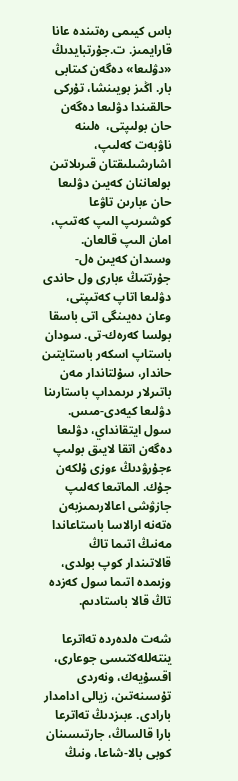باس كيىمى رەتىندە عانا قارايمىز. ت.جۇرتبايدىڭ «دۋلىعا» دەگەن كىتابى بار. اڭىز بويىنشا، تۇركى حالقىندا دۋلىعا دەگەن حان بولىپتى،  ەلىنە ناۋبەت كەلىپ، اشارشىلىقتان قىرىلاتىن بولعاننان كەيىن دۋلىعا حان ءبارىن تاۋعا كوشىرىپ الىپ كەتىپ، امان الىپ قالعان.  وسىدان كەيىن ەل-جۇرتتىڭ ءبارى ول حاندى دۋلىعا اتاپ كەتىپتى، وعان دەيىنگى اتى باسقا بولسا كەرەك-تى. سودان باستاپ اسكەر باستايتىن حاندار، سۇلتاندار مەن باتىرلار ىرىمداپ باستارىنا دۋلىعا كيەدى-مىس. سول ايتقانداي، دۋلىعا دەگەن اتقا لايىق بولىپ ءجۇرۋدىڭ ءوزى ۇلكەن جۇك. الماتىعا كەلىپ جازۋشى اعالارىمىزبەن ەتەنە ارالاسا باستاعاندا مەنىڭ اتىما تاڭ قالاتىندار كوپ بولدى، وزىمدە اتىما سول كەزدە تاڭ قالا باستادىم.

شەت ەلدەردە تەاترعا ينتەللەكتىسى جوعارى، اقسۇيەك، ونەردى تۇسىنەتىن، زيالى ادامدار بارادى. ءبىزدىڭ تەاترعا بارا قالساڭ، جارتىسىنان كوبى بالا-شاعا، ونىڭ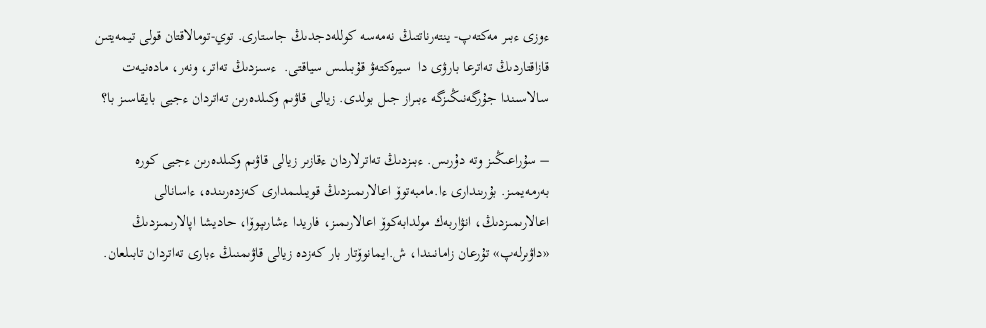ءوزى ءبىر مەكتەپ- ينتەرناتتىڭ نەمەسە كوللەدجدىڭ جاستارى. توي-تومالاقتان قولى تيمەيتىن قازاقتاردىڭ تەاترعا بارۋى دا  سيرەكتەۋ قۇبىلىس سياقتى.  ءسىزدىڭ تەاتر، ونەر، مادەنيەت  سالاسىندا جۇرگەنىڭىزگە ءبىراز جىل بولدى. زيالى قاۋىم وكىلدەرىن تەاتردان ءجيى بايقاسىز با؟

– سۇراعىڭىز وتە دۇرىس. ءبىزدىڭ تەاترلاردان ءقازىر زيالى قاۋىم وكىلدەرىن ءجيى كورە بەرمەيمىز. بۇرىندارى ءا.مامبەتوۆ اعالارىمىزدىڭ قويىلىمدارى كەزدەرىندە، ءاسانالى اعالارىمىزدىڭ، انۋاربەك مولدابەكوۆ اعالارىمىز، فاريدا ءشارىپوۆا، حاديشا اپالارىمىزدىڭ «داۋىرلەپ» تۇرعان زامانىندا، ش.ايمانوۆتار بار كەزدە زيالى قاۋىمنىڭ ءبارى تەاتردان تابىلعان.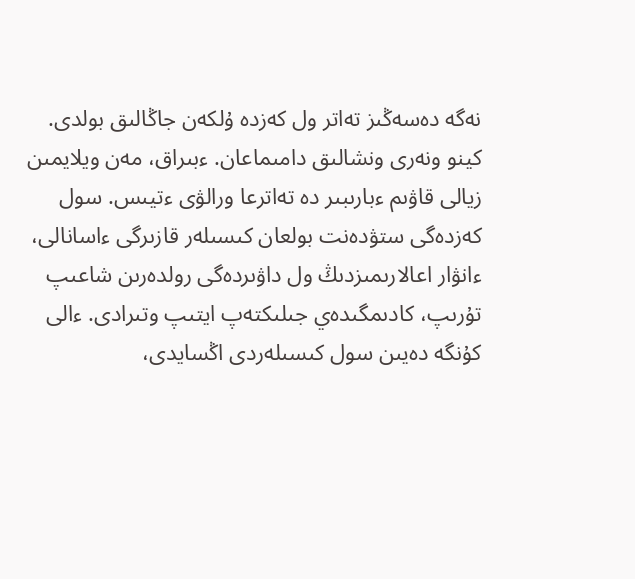نەگە دەسەڭىز تەاتر ول كەزدە ۇلكەن جاڭالىق بولدى. كينو ونەرى ونشالىق دامىماعان. ءبىراق، مەن ويلايمىن زيالى قاۋىم ءبارىبىر دە تەاترعا ورالۋى ءتيىس. سول كەزدەگى ستۋدەنت بولعان كىسىلەر قازىرگى ءاسانالى، ءانۋار اعالارىمىزدىڭ ول داۋىردەگى رولدەرىن شاعىپ تۇرىپ، كادىمگىدەي جىلىكتەپ ايتىپ وتىرادى. ءالى كۇنگە دەيىن سول كىسىلەردى اڭسايدى،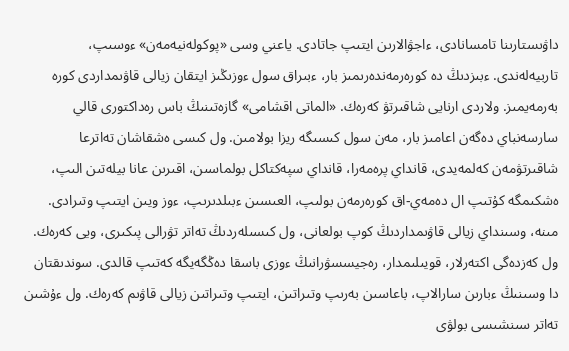داۋىستارىنا تامسانادى، ءاجۋالارىن ايتىپ جاتادى. ياعني وسى «پوكولەنيەمەن» ءوسىپ، تاربيەلەندى. ءبىزدىڭ دە كورەرمەندەرىمىز بار، ءبىراق سول ءوزىڭىز ايتقان زيالى قاۋىمداردى كورە بەرمەيمىز. ولاردى ارنايى شاقىرتۋ كەرەك. «الماتى اقشامى» گازەتىنىڭ باس رەداكتورى قالي سارسەنباي دەگەن اعامىز بار، مەن سول كىسىگە ريزا بولامىن. ول كىسى ەشقاشان تەاترعا شاقىرتۋمەن كەلمەيدى، قانداي پرەمەرا، قانداي سپەكتاكل بولماسىن، اقىرىن عانا بيلەتىن الىپ، ەشكىمگە كۇتىپ ال دەمەي-اق كورەرمەن بولىپ، العىسىن ءبىلدىرىپ، ءوز ويىن ايتىپ وتىرادى.  مىنە، وسىنداي زيالى قاۋىمداردىڭ كوپ بولعانى، ول كىسىلەردىڭ تەاتر تۋرالى پىكىرى، ويى كەرەك. ول كەزدەگى اكتەرلار، قويىلىمدار، رەجيسسۋرانىڭ ءوزى باسقا دەڭگەيگە كەتىپ قالدى. سوندىقتان دا وسىنىڭ ءبارىن سارالاپ، باعاسىن بەرىپ وتىراتىن، ايتىپ وتىراتىن زيالى قاۋىم كەرەك. ول ءۇشىن تەاتر سىنشىسى بولۋى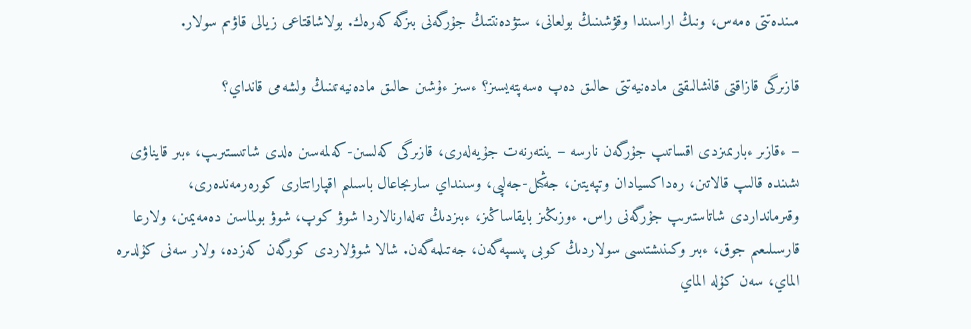مىندەتتى ەمەس، ونىڭ اراسىندا وقۋشىنىڭ بولعانى، ستۋدەنتتىڭ جۇرگەنى بىزگە كەرەك. بولاشاقتاعى زيالى قاۋىم سولار.

قازىرگى قازاقتى قانشالىقتى مادەنيەتتى حالىق دەپ ەسەپتەيسىز؟ ءسىز ءۇشىن حالىق مادەنيەتىنىڭ ولشەمى قانداي؟

– ءقازىر ءبارىمىزدى اقساتىپ جۇرگەن نارسە – ينتەرنەت جۇيەلەرى، قازىرگى كەلسىن-كەلمەسىن ەلدى شاتىستىرىپ، ءبىر قايناۋى ىشىندە قالىپ قالاتىن، رەداكسيادان وتپەيتىن، جەڭىل-جەلپى، وسىنداي سارىجاعال باسىلىم اقپاراتتارى كورەرمەندەرى، وقىرمانداردى شاتاستىرىپ جۇرگەنى راس. ءوزىڭىز بايقاساڭىز، ءبىزدىڭ تەلەارنالاردا شوۋ كوپ، شوۋ بولماسىن دەمەيمىن، ولارعا قارسىلىعىم جوق، ءبىر وكىنىشتىسى سولاردىڭ كوبى پىسپەگەن، جەتىلمەگەن. شالا شوۋلاردى كورگەن كەزدە، ولار سەنى كۇلدىرە الماي، سەن كۇلە الماي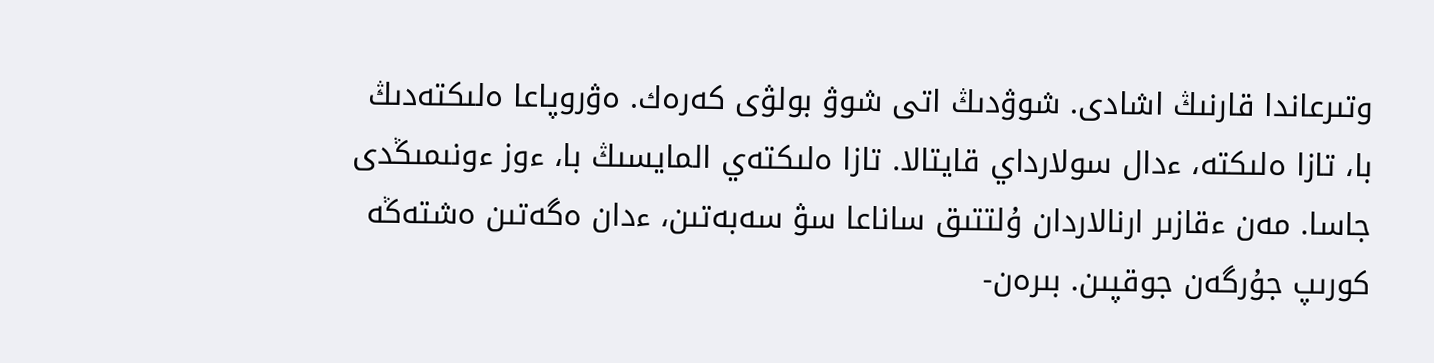وتىرعاندا قارنىڭ اشادى. شوۋدىڭ اتى شوۋ بولۋى كەرەك. ەۋروپاعا ەلىكتەدىڭ با، تازا ەلىكتە، ءدال سولارداي قايتالا. تازا ەلىكتەي المايسىڭ با، ءوز ءونىمىڭدى جاسا. مەن ءقازىر ارنالاردان ۇلتتىق ساناعا سۋ سەبەتىن، ءدان ەگەتىن ەشتەڭە كورىپ جۇرگەن جوقپىن. بىرەن-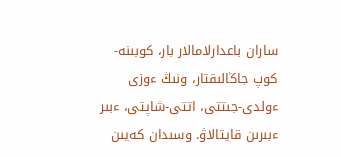ساران باعدارلامالار بار، كوبىنە-كوپ جاڭالىقتار، ونىڭ ءوزى ءولدى-جىتتى، اتتى-شاپتى، ءبىر ءبىرىن قايتالاۋ. وسىدان كەيىن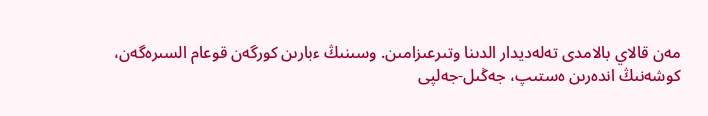مەن قالاي بالامدى تەلەديدار الدىنا وتىرعىزامىن. وسىنىڭ ءبارىن كورگەن قوعام السىرەگەن، كوشەنىڭ اندەرىن ەستىپ، جەڭىل-جەلپى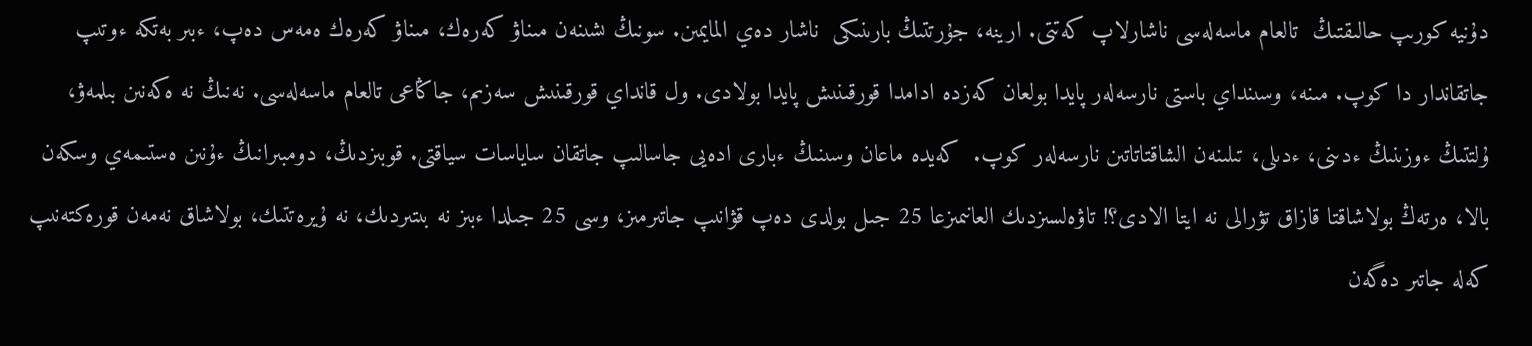دۇنيە كورىپ حالىقتىڭ  تالعام ماسەلەسى ناشارلاپ كەتتى. ارينە، جۇرتتىڭ بارىنىكى  ناشار دەي المايمىن. سونىڭ ىشىنەن مىناۋ كەرەك، مىناۋ كەرەك ەمەس دەپ، ءبىر بەتكە ءوتىپ جاتقاندار دا كوپ. مىنە، وسىنداي باستى نارسەلەر پايدا بولعان كەزدە ادامدا قورقىنىش پايدا بولادى. ول قانداي قورقىنىش سەزىم، جاڭاعى تالعام ماسەلەسى. نەنىڭ نە ەكەنىن بىلمەۋ، ۇلتتىڭ ءوزىنىڭ ءدىنى، ءدىلى، تىلىنەن الشاقتاتاتىن نارسەلەر كوپ.  كەيدە ماعان وسىنىڭ ءبارى ادەيى جاسالىپ جاتقان ساياسات سياقتى. قوبىزدىڭ، دومبىرانىڭ ءۇنىن ەستىمەي وسكەن بالا، ەرتەڭ بولاشاقتا قازاق تۋرالى نە ايتا الادى؟! تاۋەلسىزدىك العانىمىزعا 25 جىل بولدى دەپ قۋانىپ جاتىرمىز، وسى 25 جىلدا ءبىز نە بىتىردىك، نە ۇيرەتتىك، بولاشاق نەمەن قورەكتەنىپ كەلە جاتىر دەگەن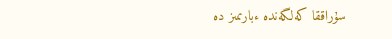سۇراققا كەلگەندە ءبارىمىز دە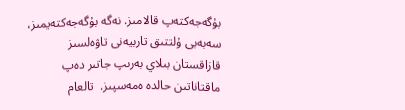بۇگەجەكتەپ قالامىز. نەگە بۇگەجەكتەيمىز، سەبەبى ۇلتتىق تاربيەنى تاۋەلسىز قازاقستان بىلاي بەرىپ جاتىر دەپ ماقتاناتىن حالدە ەمەسپىز.  تالعام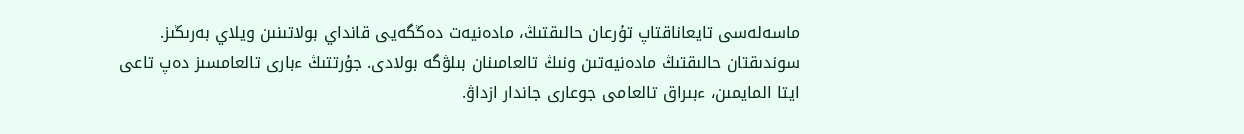ماسەلەسى تايعاناقتاپ تۇرعان حالىقتىڭ، مادەنيەت دەڭگەيى قانداي بولاتىنىن ويلاي بەرىڭىز. سوندىقتان حالىقتىڭ مادەنيەتىن ونىڭ تالعامىنان بىلۋگە بولادى. جۇرتتىڭ ءبارى تالعامسىز دەپ تاعى ايتا المايمىن، ءبىراق تالعامى جوعارى جاندار ازداۋ.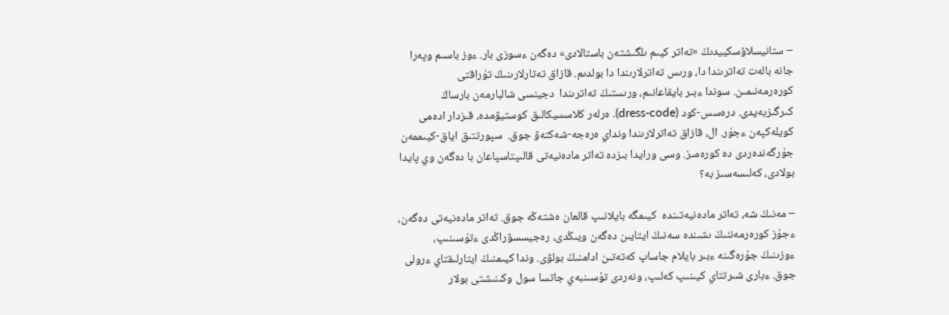– ستانيسلاۆسكييدىڭ «تەاتر كيىم ىلگىشتەن باستالادى» دەگەن ءسوزى بار. ءوز باسىم وپەرا جانە بالەت تەاترىندا دا، ورىس تەاترلارىندا دا بولدىم. قازاق تەتارلارىنىڭ تۇراقتى كورەرمەنىمىن. سوندا ءبىر بايقاعانىم، ورىستىڭ تەاترىندا  دجينسى شالبارمەن بارساڭ كىرگىزبەيدى. درەسس-كود (dress-code). ەرلەر كلاسسيكالىق كوستيۋمدە، قىزدار ادەمى كويلەكپەن ءجۇر. ال، قازاق تەاترلارىندا ونداي ەرەجە-شەكتەۋ جوق.  سپورتتىق اياق-كيىممەن جۇرگەندەردى دە كورەمىز. وسى ورايدا بىزدە تەاتر مادەنيەتى قالىپتاسپاعان با دەگەن وي پايدا بولادى، كەلىسەسىز بە؟

– مەنىڭ شە، تەاتر مادەنيەتىندە  كيىمگە بايلانىپ قالعان ەشتەڭە جوق. تەاتر مادەنيەتى دەگەن، ءجۇز كورەرمەننىڭ ىشىندە سەنىڭ ايتايىن دەگەن ويىڭدى، رەجيسسۋراڭدى ءتۇسىنىپ، ءوزىنىڭ جۇرەگىنە ءبىر بايلام جاساپ كەتەتىن ادامنىڭ بولۋى. وندا كيىمنىڭ ايتارلىقتاي ءرولى جوق. ءبارى شىرتتاي كيىنىپ كەلىپ، ونەردى تۇسىنبەي جاتسا سول وكىنىشتى بولار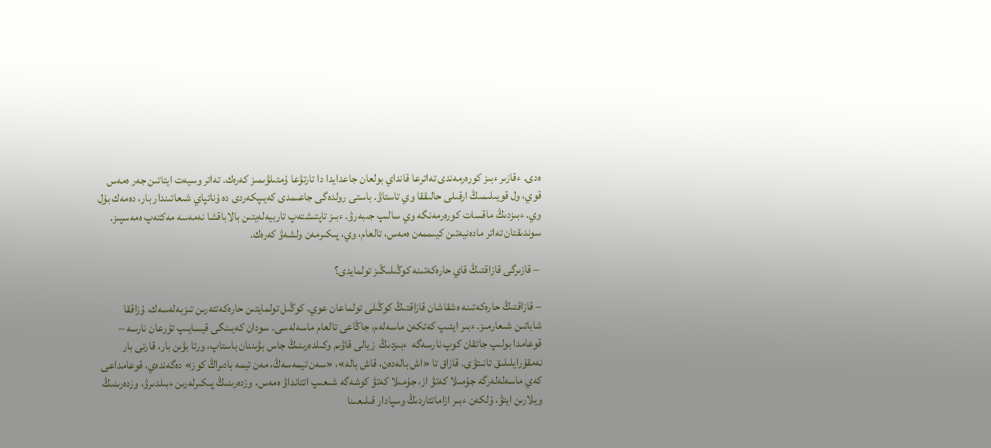ەدى. ءقازىر ءبىز كورەرمەندى تەاترعا قانداي بولعان جاعدايدا دا تارتۋعا ۇمتىلۋىمىز كەرەك. تەاتر وسيەت ايتاتىن جەر ەمەس قوي، ول قويىلىمىڭ ارقىلى حالىققا وي تاستاۋ. باستى رولدەگى جاعىمدى كەيىپكەردى دە ۇناتپاي شىعاتىندار بار، دەمەك بۇل وي. ءبىزدىڭ ماقسات كورەرمەنگە وي سالىپ جىبەرۋ. ءبىز تاپتىشتەپ تاربيەلەيتىن بالاباقشا نەمەسە مەكتەپ ەمەسپىز.  سوندىقتان تەاتر مادەنيەتىن كيىممەن ەمەس، تالعام، وي، پىكىرمەن ولشەۋ كەرەك.

 – قازىرگى قازاقتىڭ قاي حارەكەتىنە كوڭىلىڭىز تولمايدى؟

– قازاقتىڭ حارەكەتىنە ەشقاشان قازاقتىڭ كوڭىلى تولماعان عوي. كوڭىل تولمايتىن حارەكەتتەرىن تىزبەلەسەك، ۇزاققا شاباتىن شىعارمىز. ءبىر ايتىپ كەتكەن ماسەلەم، جاڭاعى تالعام ماسەلەسى. سودان كەيىنگى قيسايىپ تۇرعان نارسە – قوعامدا بولىپ جاتقان كوپ نارسەگە  ءبىزدىڭ  زيالى قاۋىم وكىلدەرىنىڭ جاس بۋىننان باستاپ، ورتا بۋىن بار، قارتى بار نەمقۇرايلىلىق تانىتۋى. قازاق تا «اش بالەدەن، قاش بالە»، «سەن تيمەسەڭ، مەن تيمە بادىراڭ كوز» دەگەندەي، قوعامداعى كەي ماسەلەلەرگە جۇمىلا كەتۋ از، جۇمىلا كەتۋ كوشەگە شىعىپ اتتانداۋ ەمەس، وزدەرىنىڭ پىكىرلەرىن ءبىلدىرۋ، وزدەرىنىڭ ويلارىن ايتۋ، ۇلكەن ءبىر ازاماتتاردىڭ وسپادار قىلىعىنا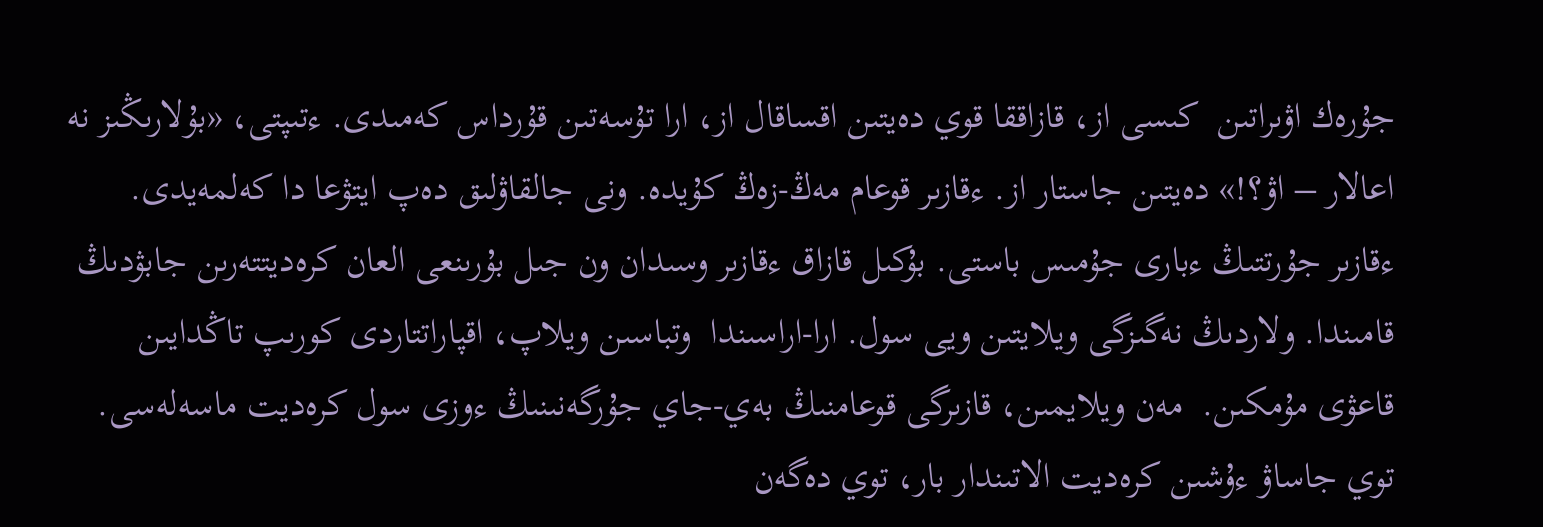جۇرەك اۋىراتىن  كىسى از، قازاققا قوي دەيتىن اقساقال از، ارا تۇسەتىن قۇرداس كەمىدى. ءتىپتى، «بۇلارىڭىز نە اعالار – اۋ؟!» دەيتىن جاستار از. ءقازىر قوعام مەڭ-زەڭ كۇيدە. ونى جالقاۋلىق دەپ ايتۋعا دا كەلمەيدى. ءقازىر جۇرتتىڭ ءبارى جۇمىس باستى. بۇكىل قازاق ءقازىر وسىدان ون جىل بۇرىنعى العان كرەديتتەرىن جابۋدىڭ قامىندا. ولاردىڭ نەگىزگى ويلايتىن ويى سول. ارا-اراسىندا  وتباسىن ويلاپ، اقپاراتتاردى كورىپ تاڭدايىن قاعۋى مۇمكىن.  مەن ويلايمىن، قازىرگى قوعامنىڭ بەي-جاي جۇرگەنىنىڭ ءوزى سول كرەديت ماسەلەسى. توي جاساۋ ءۇشىن كرەديت الاتىندار بار، توي دەگەن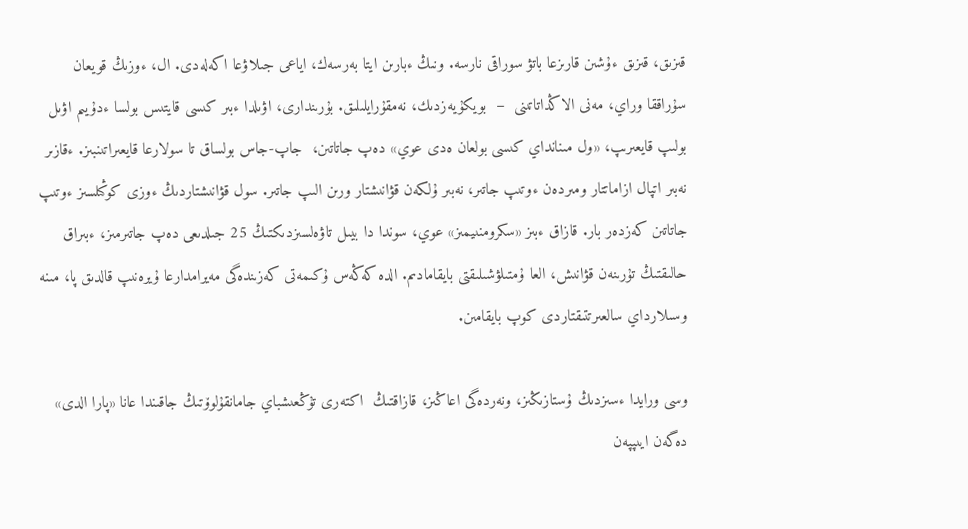قىزىق، قىزىق ءۇشىن قارىزعا باتۋ سوراقى نارسە. ونىڭ ءبارىن ايتا بەرسەك، اياعى جىلاۋعا اكەلەدى. ال، ءوزىڭ قويعان سۇراققا وراي، مەنى الاڭداتاتىنى  –  بويكۇيەزدىك، نەمقۇرايلىلىق. بۇرىندارى، اۋىلدا ءبىر كىسى قايتىس بولسا ءدۇيىم اۋىل بولىپ قايعىرىپ، «ول مىنانداي كىسى بولعان ەدى عوي» دەپ جاتاتىن،  جاپ-جاس بولساق تا سولارعا قايعىراتىنبىز. ءقازىر نەبىر اتپال ازاماتتار ومىردەن ءوتىپ جاتىر، نەبىر ۇلكەن قۋانىشتار ورىن الىپ جاتىر. سول قۋانىشتاردىڭ ءوزى كوڭىلسىز ءوتىپ جاتاتىن كەزدەر بار. قازاق ءبىز «سكرومنىيمىز» عوي، سوندا دا بيىل تاۋەلسىزدىكتىڭ 25 جىلدىعى دەپ جاتىرمىز، ءبىراق حالىقتىڭ تۇرىنەن قۋانىش، العا ۇمتىلۋشىلىقتى بايقامادىم. الدە كەڭەس ۇكىمەتى كەزىندەگى مەيرامدارعا ۇيرەنىپ قالدىق پا، مىنە وسىلارداي سالعىرتتىقتاردى كوپ بايقامىن.

وسى ورايدا ءسىزدىڭ ۇستازىڭىز، ونەردەگى اعاڭىز، قازاقتىڭ  اكتەرى تۇڭعىشباي جامانقۇلوۆتىڭ جاقىندا عانا «پارا الدى» دەگەن ايىپپەن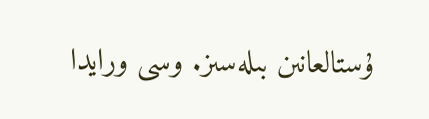ۇستالعانىن بىلەسىز. وسى ورايدا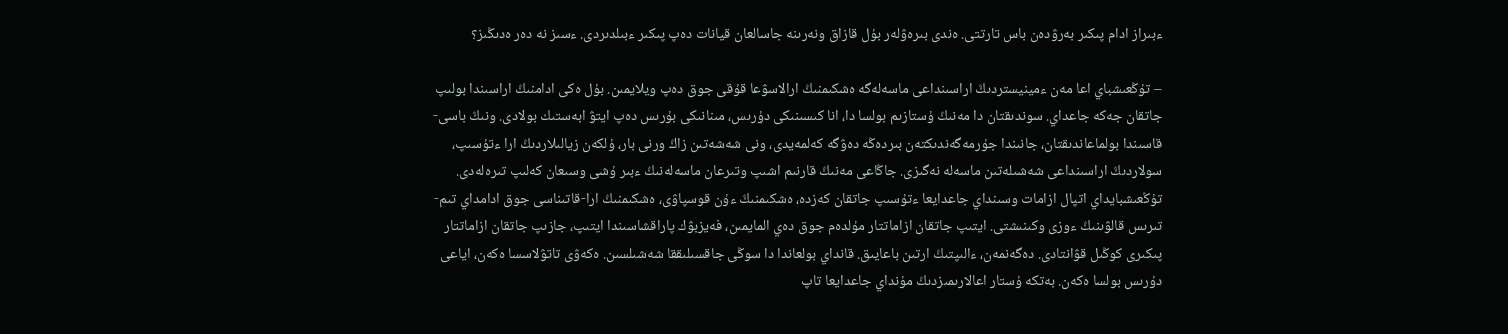ءبىراز ادام پىكىر بەرۋدەن باس تارتتى. ەندى بىرەۋلەر بۇل قازاق ونەرىنە جاسالعان قيانات دەپ پىكىر ءبىلدىردى. ءسىز نە دەر ەدىڭىز؟

– تۇڭعىشباي اعا مەن ءمينيستردىڭ اراسىنداعى ماسەلەگە ەشكىمنىڭ ارالاسۋعا قۇقى جوق دەپ ويلايمىن. بۇل ەكى ادامنىڭ اراسىندا بولىپ جاتقان جەكە جاعداي. سوندىقتان دا مەنىڭ ۇستازىم بولسا دا، انا كىسىنىكى دۇرىس، مىنانىكى بۇرىس دەپ ايتۋ ابەستىك بولادى. ونىڭ باسى-قاسىندا بولماعاندىقتان، جانىندا جۇرمەگەندىكتەن بىردەڭە دەۋگە كەلمەيدى، ونى شەشەتىن زاڭ ورنى بار، ۇلكەن زيالىلاردىڭ ارا ءتۇسىپ، سولاردىڭ اراسىنداعى شەشىلەتىن ماسەلە نەگىزى. جاڭاعى مەنىڭ قارنىم اشىپ وتىرعان ماسەلەنىڭ ءبىر ۇشى وسىعان كەلىپ تىرەلەدى. تۇڭعىشبايداي اتپال ازامات وسىنداي جاعدايعا ءتۇسىپ جاتقان كەزدە، ەشكىمنىڭ ءۇن قوسپاۋى، ەشكىمنىڭ ارا-قاتىناسى جوق ادامداي تىم-تىرىس قالۋىنىڭ ءوزى وكىنىشتى. ايتىپ جاتقان ازاماتتار مۇلدەم جوق دەي المايمىن، فەيزبۋك پاراقشاسىندا ايتىپ، جازىپ جاتقان ازاماتتار پىكىرى كوڭىل قۋانتادى. دەگەنمەن، ءالىپتىڭ ارتىن باعايىق. قانداي بولعاندا دا سوڭى جاقسىلىققا شەشىلسىن. ەكەۋى تاتۋلاسسا ەكەن، اياعى دۇرىس بولسا ەكەن. بەتكە ۇستار اعالارىمىزدىڭ مۇنداي جاعدايعا تاپ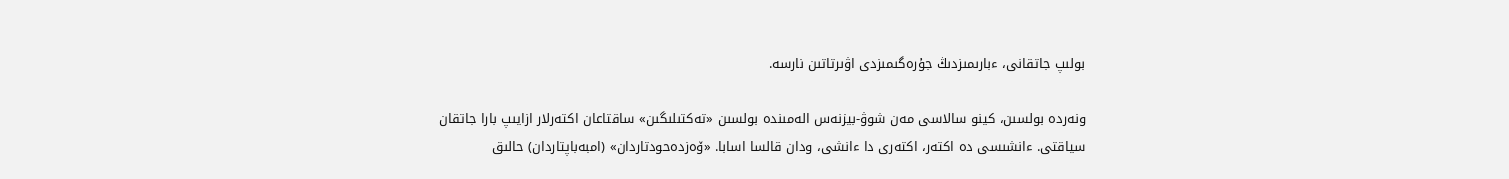بولىپ جاتقانى، ءبارىمىزدىڭ جۇرەگىمىزدى اۋىرتاتىن نارسە.

ونەردە بولسىن، كينو سالاسى مەن شوۋ-بيزنەس الەمىندە بولسىن «تەكتىلىگىن» ساقتاعان اكتەرلار ازايىپ بارا جاتقان سياقتى. ءانشىسى دە اكتەر، اكتەرى دا ءانشى، ودان قالسا اسابا. «ۆەزدەحودتاردان» (امبەباپتاردان) حالىق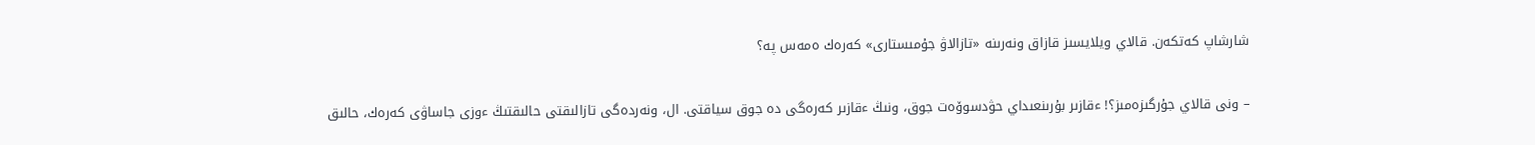شارشاپ كەتكەن. قالاي ويلايسىز قازاق ونەرىنە «تازالاۋ جۇمىستارى» كەرەك ەمەس پە؟

– ونى قالاي جۇرگىزەمىز؟! ءقازىر بۇرىنعىداي حۋدسوۆەت جوق، ونىڭ ءقازىر كەرەگى دە جوق سياقتى. ال، ونەردەگى تازالىقتى حالىقتىڭ ءوزى جاساۋى كەرەك، حالىق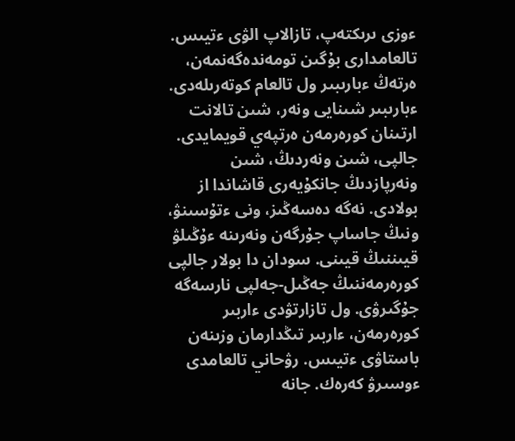ءوزى ىرىكتەپ، تازالاپ الۋى ءتيىس.  تالعامدارى بۇگىن تومەندەگەنمەن، ەرتەڭ ءبارىبىر ول تالعام كوتەرىلەدى. ءبارىبىر شىنايى ونەر، شىن تالانت ارتىنان كورەرمەن ەرتپەي قويمايدى. جالپى، شىن ونەردىڭ، شىن ونەرپازدىڭ جانكۇيەرى قاشاندا از بولادى. نەگە دەسەڭىز، ونى ءتۇسىنۋ، ونىڭ جاساپ جۇرگەن ونەرىنە ءۇڭىلۋ قيىننىڭ قيىنى. سودان دا بولار جالپى كورەرمەننىڭ جەڭىل-جەلپى نارسەگە جۇگىرۋى. ول تازارتۋدى ءاربىر كورەرمەن، ءاربىر تىڭدارمان وزىنەن باستاۋى ءتيىس. رۋحاني تالعامدى ءوسىرۋ كەرەك. جانە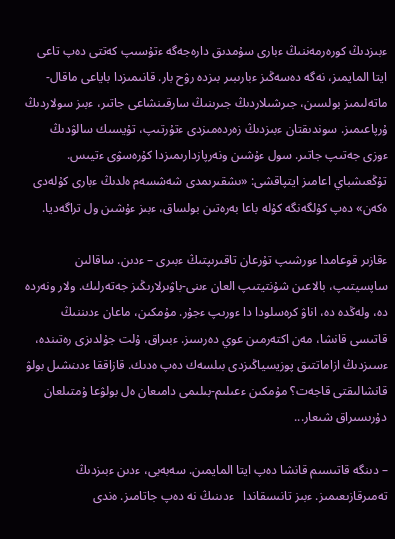ءبىزدىڭ كورەرمەننىڭ ءبارى سۇمدىق دارەجەگە ءتۇسىپ كەتتى دەپ تاعى ايتا المايمىز، نەگە دەسەڭىز ءبارىبىر بىزدە رۋح بار. قانىمىزدا باياعى ماقال-ماتەلىمىز بولسىن، جىرشىلاردىڭ جىرىنىڭ سارقىنشاعى جاتىر، ءبىز سولاردىڭ ۇرپاعىمىز. سوندىقتان ءبىزدىڭ زەردەمىزدى ءتۇرتىپ، تۇيسىك سالۋدىڭ ءوزى جەتىپ جاتىر. سول ءۇشىن ونەرپازدارىمىزدا كۇرەسۋى ءتيىس. تۇڭعىشباي اعامىز ايتپاقشى: «ىشقىرىمدى شەشسەم ەلدىڭ ءبارى كۇلەدى ەكەن» دەپ كۇلگەنگە كۇلە باعا بەرەتىن بولساق، ءبىز ءۇشىن ول تراگەديا.

ءقازىر قوعامدا ءورشىپ تۇرعان تاقىرىپتىڭ ءبىرى – ءدىن. ساقالىن ساپسيتىپ، بالاعىن شۇنتيتىپ العان ءىنى-باۋىرلارىڭىز جەتەرلىك. ولار ونەردە دە، ولەڭدە دە، اناۋ كرەسلودا دا ءورىپ ءجۇر. مۇمكىن، ماعان ءدىننىڭ قاتىسى قانشا، مەن اكتەرمىن عوي دەرسىز. ءبىراق، ۇلت جۇلدىزى رەتىندە، ءسىزدىڭ ازاماتتىق پوزيسياڭىزدى بىلسەك دەپ ەدىك. قازاققا ءدىنشىل بولۋ قانشالىقتى قاجەت؟ مۇمكىن ءعىلىم-بىلىمى دامىعان ەل بولۋعا ۇمتىلعان دۇرىسىراق شىعار...

– دىنگە قاتىسىم قانشا دەپ ايتا المايمىن. سەبەبى، ءدىن ءبىزدىڭ تەمىرقازىعىمىز. ءبىز تانىسقاندا   ءدىنىڭ نە دەپ جاتامىز. ەندى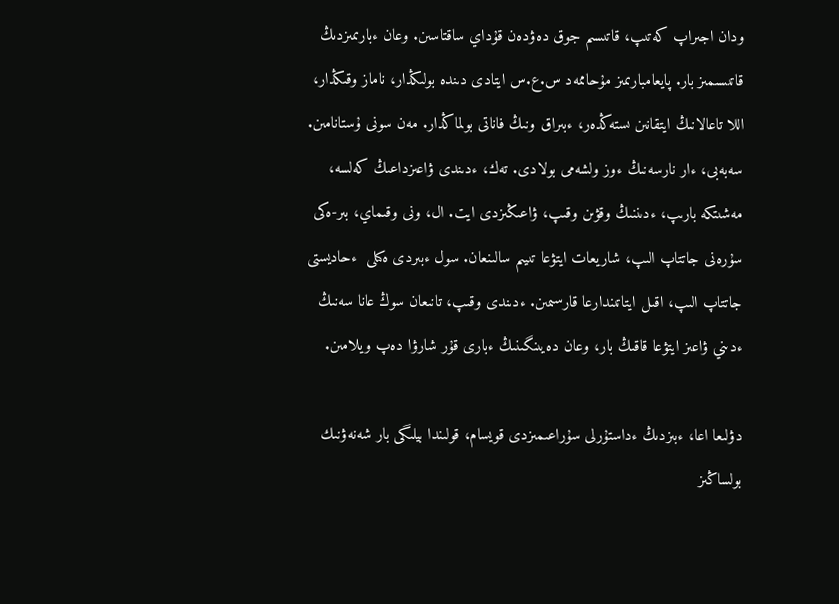ودان اجىراپ كەتىپ، قاتىسىم جوق دەۋدەن قۇداي ساقتاسىن. وعان ءبارىمىزدىڭ قاتىسىمىز بار. پايعامبارىمىز مۇحاممەد س.ع.س ايتادى دىندە بولىڭدار، ناماز وقىڭدار، اللا تاعالانىڭ ايتقانىن ىستەڭدەر، ءبىراق ونىڭ فاناتى بولماڭدار. مەن سونى ۇستانامىن. سەبەبى، ءار نارسەنىڭ ءوز ولشەمى بولادى. تەك، ءدىندى ۋاعىزداعىڭ كەلسە، مەشىتكە بارىپ، ءدىننىڭ وقۋىن وقىپ، ۋاعىڭىزدى ايت. ال، ونى وقىماي، بىر-ەكى سۇرەنى جاتتاپ الىپ، شاريعات ايتۋعا تىيىم سالىنعان. سول ءبىردى ەكىلى  ءحاديستى جاتتاپ الىپ، اقىل ايتاتىندارعا قارسىمىن. ءدىندى وقىپ، تانىعان سوڭ عانا سەنىڭ ءدىني ۋاعىز ايتۋعا قاقىڭ بار، وعان دەيىنگىنىڭ ءبارى قۇر شارۋا دەپ ويلامىن.

دۋلىعا اعا، ءبىزدىڭ ءداستۇرلى سۇراعىمىزدى قويسام، قولىندا بيلىگى بار شەنەۋنىك بولساڭىز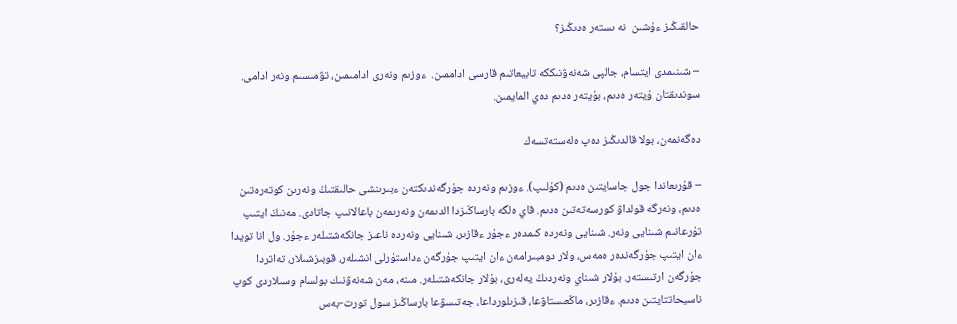حالقىڭىز ءۇشىن  نە ىستەر ەدىڭىز؟

– شىنىمدى ايتسام، جالپى شەنەۋنىككە تابيعاتىم قارسى اداممىن.  ءوزىم ونەرى ادامىمىن، تۋمىسىم ونەر ادامى. سوندىقتان ۇيتەر ەدىم، بۇيتەر ەدىم دەي المايمىن.

دەگەنمەن، بولا قالدىڭىز دەپ ەلەستەتسەك

– قۇرىعاندا جول جاسايتىن ەدىم (كۇلىپ). ءوزىم ونەردە جۇرگەندىكتەن ءبىرىنشى حالىقتىڭ ونەرىن كوتەرەتىن ەدىم، ونەرگە قولداۋ كورسەتەتىن ەدىم. قاي ەلگە بارساڭىزدا الدىمەن ونەرىمەن باعالانىپ جاتادى. مەنىڭ ايتىپ تۇرعانىم شىنايى ونەر. شىنايى ونەردە كىمدەر ءجۇر ءقازىر، شىنايى ونەردە ناعىز جانكەشتىلەر ءجۇر. ول انا تويدا ءان ايتىپ جۇرگەندەر ەمەس، ولار دومبىرامەن ءان ايتىپ جۇرگەن ءداستۇرلى انشىلەر، قوبىزشىلار، تەاتردا جۇرگەن ارتىستەر. بۇلار شىناي ونەردىڭ يەلەرى، بۇلار جانكەشتىلەر. مىنە، مەن شەنەۋنىك بولسام وسىلاردى كوپ ناسيحاتتايتىن ەدىم. ءقازىر، ماڭعىستاۋعا، قىزىلورداعا، جەتىسۋعا بارساڭىز سول تورت-بەس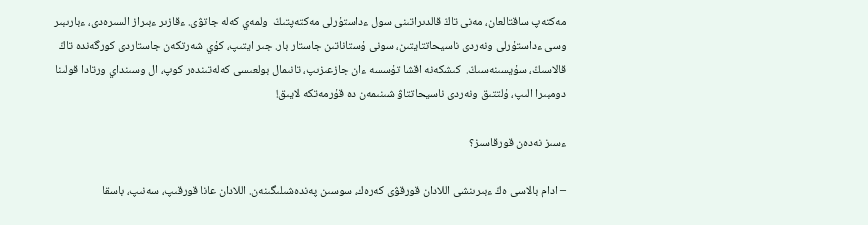مەكتەپ ساقتالعان، مەنى تاڭ قالدىراتىنى سول ءداستۇرلى مەكتەپتىڭ  ولمەي كەلە جاتۋى. ءقازىر ءبىراز السىرەدى، ءبارىبىر وسى ءداستۇرلى ونەردى ناسيحاتتايتىن، سونى ۇستاناتىن جاستار بار. جىر ايتىپ، كۇي شەرتكەن جاستاردى كورگەندە تاڭ قالاسىڭ، سۇيسىنەسىڭ.  كىشكەنە اقشا تۇسسە ءان جازعىزىپ، تانىمال بولعىسى كەلەتىندەر كوپ، ال وسىنداي ورتادا قولىنا دومبىرا الىپ، ۇلتتىق ونەردى ناسيحاتتاۋ شىنىمەن دە قۇرمەتكە لايىق!

ءسىز نەدەن قورقاسىز؟

– ادام بالاسى ەڭ ءبىرىنشى اللادان قورقۋى كەرەك، سوسىن پەندەشىلىگىنەن. اللادان عانا قورقىپ، سەنىپ، باسقا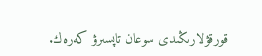قورقۋلارىڭىدى سوعان تاپسىرۋ كەرەك.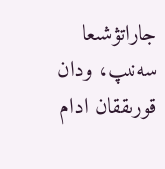جاراتۋشىعا سەنىپ، ودان قورىققان ادام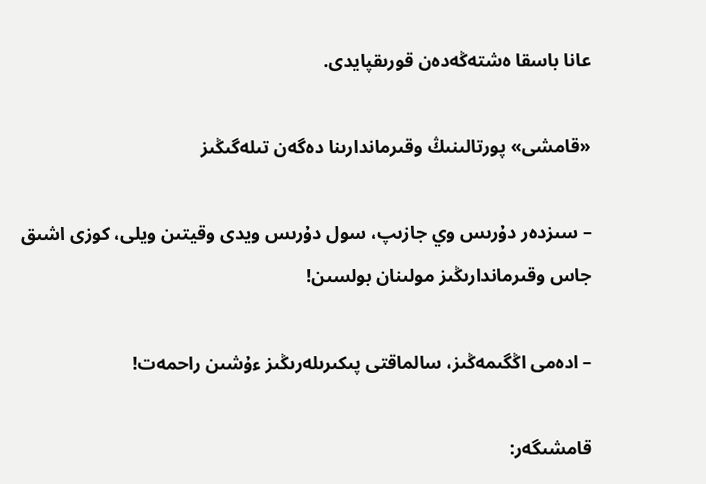عانا باسقا ەشتەڭەدەن قورىقپايدى.

«قامشى» پورتالىنىڭ وقىرماندارىنا دەگەن تىلەگىڭىز

– سىزدەر دۇرىس وي جازىپ، سول دۇرىس ويدى وقيتىن ويلى، كوزى اشىق جاس وقىرماندارىڭىز مولىنان بولسىن!

– ادەمى اڭگىمەڭىز، سالماقتى پىكىرىلەرىڭىز ءۇشىن راحمەت!

قامشىگەر: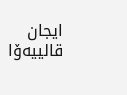ايجان قالييەۆا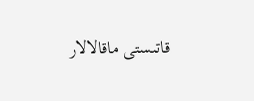قاتىستى ماقالالار